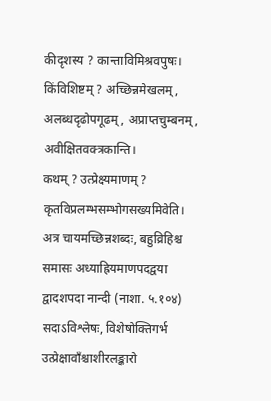कीदृशस्य ? कान्ताविमिश्रवपुषः।
किंविशिष्टम् ? अच्छिन्नमेखलम्, अलब्धदृढोपगूढम्, अप्राप्तचुम्बनम्, अवीक्षितवक्त्रकान्ति।
कथम् ? उत्प्रेक्ष्यमाणम् ? कृतविप्रलम्भसम्भोगसख्यमिवेति।
अत्र चायमच्छिन्नशब्दः, बहुव्रिहिश्च समासः अध्याह्रियमाणपदद्वया द्वादशपदा नान्दी (नाशा. ५.१०४) सदाऽविश्लेषः, विशेषोक्तिगर्भ उत्प्रेक्षावाँश्चाशीरलङ्कारो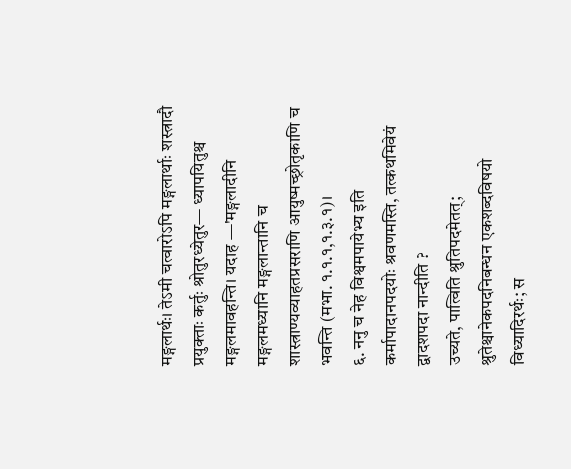मङ्गलार्थः। तेऽमी चत्वारोऽपि मङ्गलार्थाः शस्त्रादौ प्रयुक्ताः कर्तुः श्रोतुरध्येतुर— ध्यापयितुश्च मङ्गलमावहन्ति। यदाह —'मङ्गलादीनि मङ्गलमध्यानि मङ्गलान्तानि च शास्त्राण्यव्याहतप्रसराणि आयुष्मच्छ्रोतृकाणि च भवन्ति (मभा. १.१.१,१.३.१)।
६. ननु च नेह विश्वमपायेभ्य इति कर्मापादानपदयोः श्रवणमस्ति, तत्कथमिवेयं द्वादशपदा नान्दीति ?
उच्यते, पात्विति श्रुतिपदमेतत्; श्रुतेश्चानेकपदनिबन्धन एकशब्दविषयो विध्यादिरर्थः; स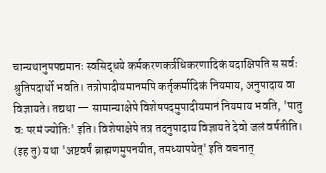चान्यथानुपपद्यमानः स्वसिद्धये कर्मकरणकर्त्रधिकरणादिकं यदाक्षिपति स सर्वः श्रुतिपदार्थो भवति। तत्रोपादीयमानमपि कर्तृकर्मादिकं नियमाय, अनुपादाय वा विज्ञायते। तद्यथा — सामान्याक्षेपे विशेषपदमुपादीयमानं नियमाय भवति, 'पातु वः परमं ज्योतिः' इति। विशेषाक्षेपे तत्र तदनुपादाय विज्ञायते देवो जलं वर्षतीति। (इह तु) यथा 'अष्टवर्षं ब्राह्मणमुपनयीत, तमध्यापयेत्' इति वचनात्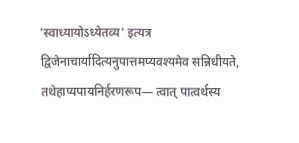'स्वाध्यायोऽध्येतव्य' इत्यत्र द्विजेनाचार्यादित्यनुपात्तमप्यवश्यमेव सन्निधीयते, तथेहाप्यपायनिर्हरणरूप— त्वात् पात्वर्थस्य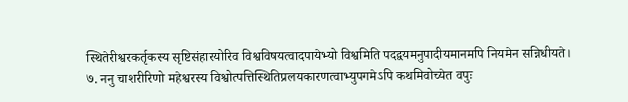स्थितेरीश्वरकर्तृकस्य सृष्टिसंहारयोरिव विश्वविषयत्वादपायेभ्यो विश्वमिति पदद्वयमनुपादीयमानमपि नियमेन सन्निधीयते।
७. ननु चाशरीरिणो महेश्वरस्य विश्वोत्पत्तिस्थितिप्रलयकारणत्वाभ्युपगमेऽपि कथमिवोच्येत वपुः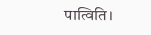पात्विति।